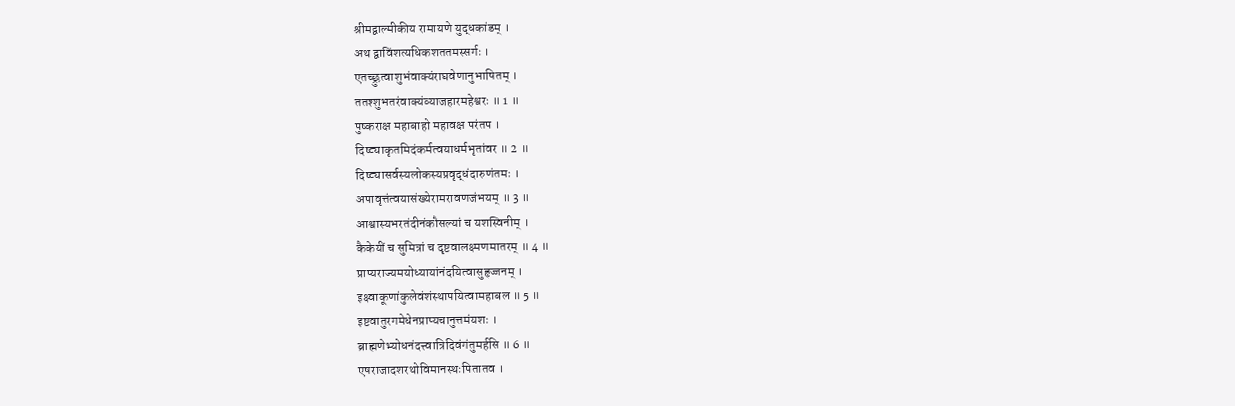श्रीमद्वाल्मीकीय रामायणे युद्धकांडम् ।
अथ द्वाविंशत्यधिकशततमस्सर्गः ।
एतच्छ्रुत्वाशुभंवाक्यंराघवेणानुभाषितम् ।
ततश्शुभतरंवाक्यंव्याजहारमहेश्वरः ॥ 1 ॥
पुष्कराक्ष महाबाहो महावक्ष परंतप ।
दिष्ट्याकृतमिदंकर्मत्वयाधर्मभृतांवर ॥ 2 ॥
दिष्ट्यासर्वस्यलोकस्यप्रवृद्धंदारुणंतमः ।
अपावृत्तंत्वयासंख्येरामरावणजंभयम् ॥ 3 ॥
आश्वास्यभरतंदीनंकौसल्यां च यशस्विनीम् ।
कैकेयीं च सुमित्रां च दृष्टवालक्ष्मणमातरम् ॥ 4 ॥
प्राप्यराज्यमयोध्यायांनंदयित्वासुहृज्जनम् ।
इक्ष्वाकूणांकुलेवंशंस्थापयित्वामहाबल ॥ 5 ॥
इष्टवातुरगमेधेनप्राप्यचानुत्तमंयशः ।
ब्राह्मणेभ्योधनंदत्त्वात्रिदिवंगंतुमर्हसि ॥ 6 ॥
एषराजादशरथोविमानस्थःपितातव ।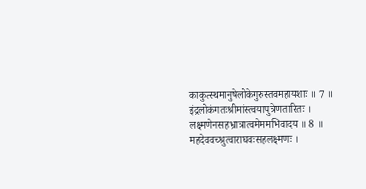काकुत्स्थमानुषेलोकेगुरुस्तवमहायशाः ॥ 7 ॥
इंद्रलोकंगतःश्रीमांस्त्वयापुत्रेणतारितः ।
लक्ष्मणेनसहभ्रात्रात्वमेममभिवादय ॥ 8 ॥
महदेववच्श्रुत्वाराघवःसहलक्ष्मणः ।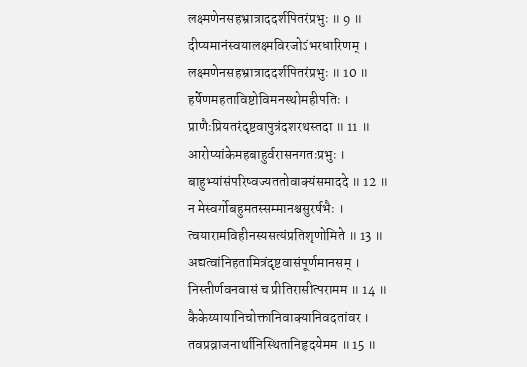लक्ष्मणेनसहभ्रात्राददर्शपितरंप्रभुः ॥ 9 ॥
दीप्यमानंस्वयालक्ष्मविरजोऽंभरधारिणम् ।
लक्ष्मणेनसहभ्रात्राददर्शपितरंप्रभुः ॥ 10 ॥
हर्षेणमहताविष्टोविमनस्थोमहीपतिः ।
प्राणैःप्रियतरंदृष्टवापुत्रंदशरथस्तदा ॥ 11 ॥
आरोप्यांकेमहबाहुर्वरासनगतःप्रभुः ।
बाहुभ्यांसंपरिष्वज्यततोवाक्यंसमाददे ॥ 12 ॥
न मेस्वर्गोबहुमतस्सम्मानश्चसुरर्षभैः ।
त्वयारामविहीनस्यसत्यंप्रतिशृणोमिते ॥ 13 ॥
अद्यत्वांनिहतामित्रंदृष्टवासंपूर्णमानसम् ।
निस्तीर्णवनवासं च प्रीतिरासीत्परामम ॥ 14 ॥
कैकेय्यायानिचोक्तानिवाक्यानिवदतांवर ।
तवप्रव्राजनार्थानिस्थितानिहृदयेमम ॥ 15 ॥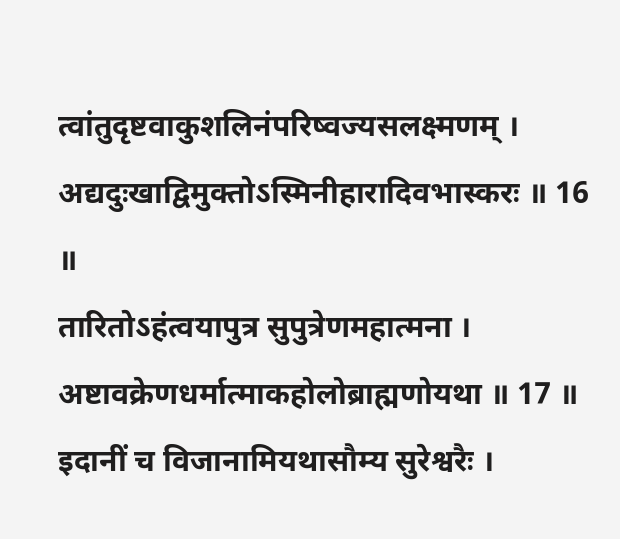त्वांतुदृष्टवाकुशलिनंपरिष्वज्यसलक्ष्मणम् ।
अद्यदुःखाद्विमुक्तोऽस्मिनीहारादिवभास्करः ॥ 16 ॥
तारितोऽहंत्वयापुत्र सुपुत्रेणमहात्मना ।
अष्टावक्रेणधर्मात्माकहोलोब्राह्मणोयथा ॥ 17 ॥
इदानीं च विजानामियथासौम्य सुरेश्वरैः ।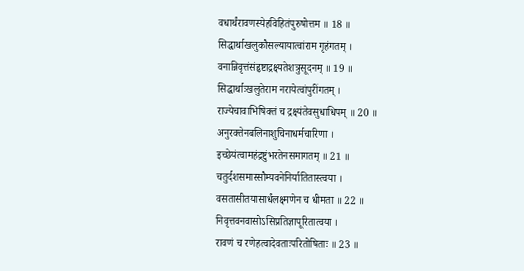वधार्थंरावणस्येहविहितंपुरुषोत्तम ॥ 18 ॥
सिद्धार्थाखलुकौसल्यायात्वांराम गृहंगतम् ।
वनान्निवृत्तंसंहृष्टाद्रक्ष्यतेशत्रुसूदनम् ॥ 19 ॥
सिद्धार्थाःखलुतेराम नरायेत्वांपुरींगतम् ।
राज्येचावाभिषिक्तं च द्रक्ष्यंतेवसुधाधिपम् ॥ 20 ॥
अनुरक्तेनबलिनाशुचिनाधर्मचारिणा ।
इच्छेयंत्वामहंद्रष्टुंभरतेनसमागतम् ॥ 21 ॥
चतुर्दशसमास्सौम्यवनेनिर्यातितास्त्वया ।
वसतासीतयासार्धंलक्ष्मणेन च धीमता ॥ 22 ॥
निवृत्तवनवासोऽसिप्रतिज्ञापूरितात्वया ।
रावणं च रणेहत्वादेवताःपरितोषिताः ॥ 23 ॥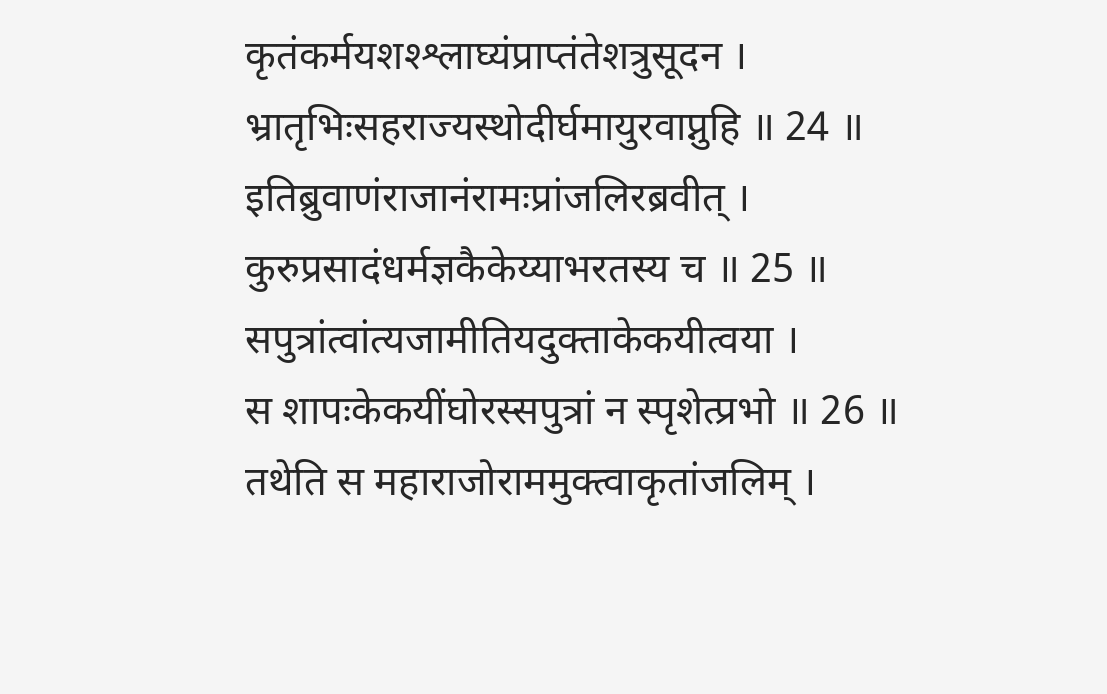कृतंकर्मयशश्श्लाघ्यंप्राप्तंतेशत्रुसूदन ।
भ्रातृभिःसहराज्यस्थोदीर्घमायुरवाप्नुहि ॥ 24 ॥
इतिब्रुवाणंराजानंरामःप्रांजलिरब्रवीत् ।
कुरुप्रसादंधर्मज्ञकैकेय्याभरतस्य च ॥ 25 ॥
सपुत्रांत्वांत्यजामीतियदुक्ताकेकयीत्वया ।
स शापःकेकयींघोरस्सपुत्रां न स्पृशेत्प्रभो ॥ 26 ॥
तथेति स महाराजोराममुक्त्वाकृतांजलिम् ।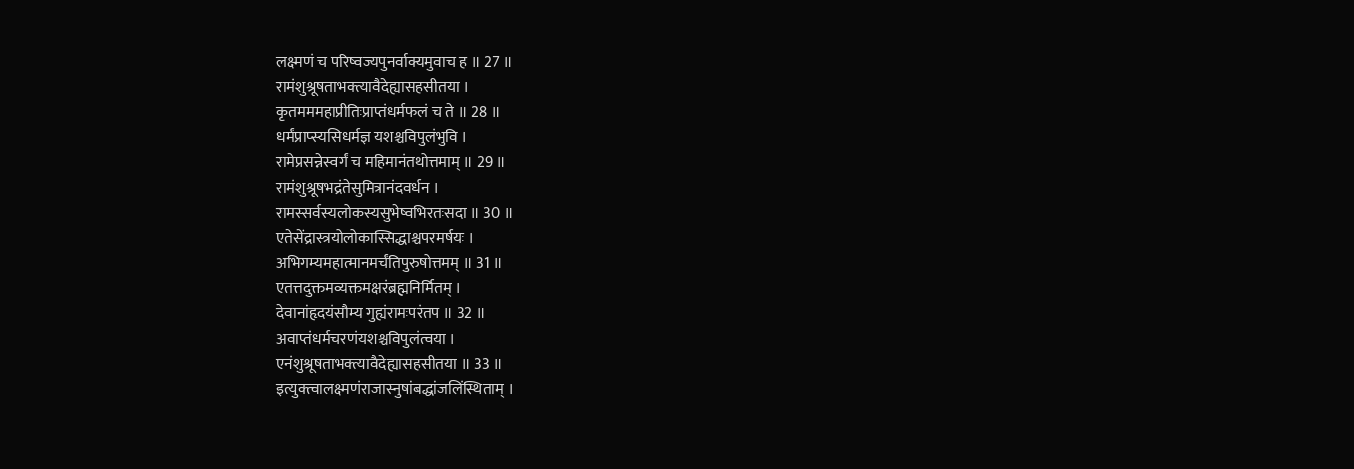लक्ष्मणं च परिष्वज्यपुनर्वाक्यमुवाच ह ॥ 27 ॥
रामंशुश्रूषताभक्त्यावैदेह्यासहसीतया ।
कृतमममहाप्रीतिःप्राप्तंधर्मफलं च ते ॥ 28 ॥
धर्मंप्राप्स्यसिधर्मज्ञ यशश्चविपुलंभुवि ।
रामेप्रसन्नेस्वर्गं च महिमानंतथोत्तमाम् ॥ 29 ॥
रामंशुश्रूषभद्रंतेसुमित्रानंदवर्धन ।
रामस्सर्वस्यलोकस्यसुभेष्वभिरतःसदा ॥ 30 ॥
एतेसेंद्रास्त्रयोलोकास्सिद्धाश्चपरमर्षयः ।
अभिगम्यमहात्मानमर्चंतिपुरुषोत्तमम् ॥ 31 ॥
एतत्तदुक्तमव्यक्तमक्षरंब्रह्मनिर्मितम् ।
देवानांहृदयंसौम्य गुह्यंरामःपरंतप ॥ 32 ॥
अवाप्तंधर्मचरणंयशश्चविपुलंत्वया ।
एनंशुश्रूषताभक्त्यावैदेह्यासहसीतया ॥ 33 ॥
इत्युक्त्वालक्ष्मणंराजास्नुषांबद्धांजलिंस्थिताम् ।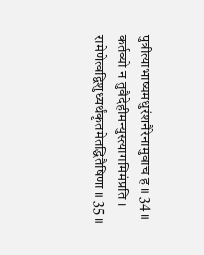पुत्रीत्याभाष्यमधुरंशनैरेनामुवाच ह ॥ 34 ॥
कर्तव्यो न तुवैदेहीमन्युस्त्यागमिमंप्रति ।
रामेणेत्वद्विशुध्यर्थंकृतमेतद्धितैषिणा ॥ 35 ॥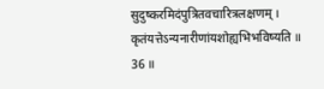सुदुष्करमिदंपुत्रितवचारित्रलक्षणम् ।
कृतंयत्तेऽन्यनारीणांयशोह्यभिभविष्यति ॥ 36 ॥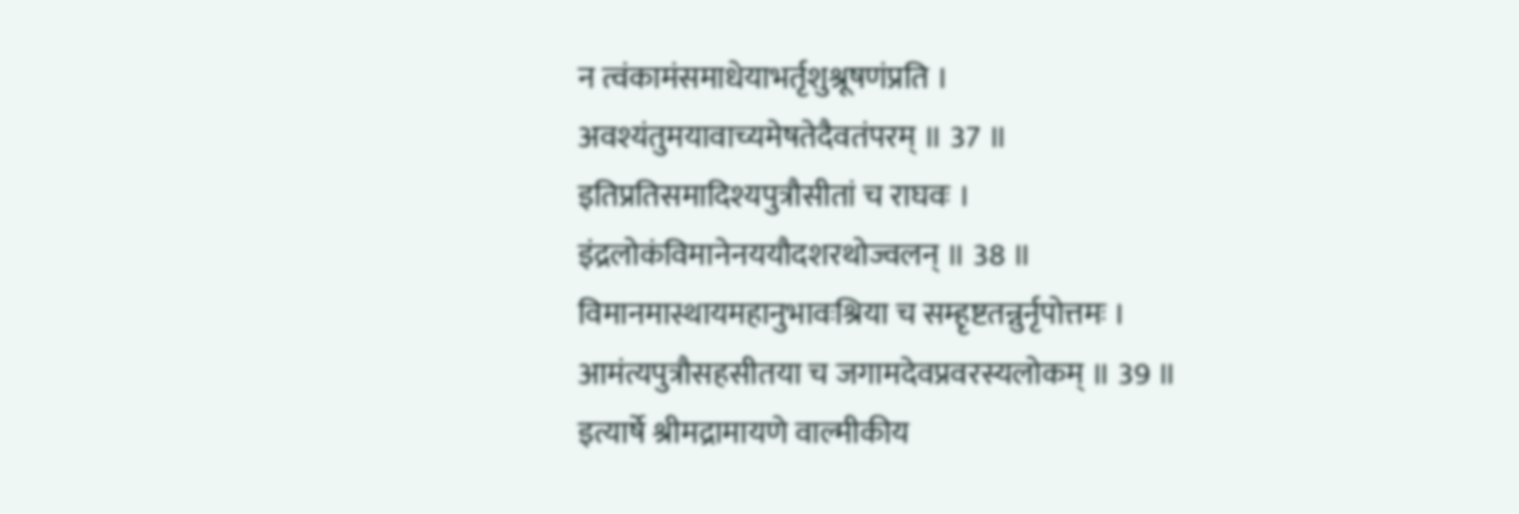न त्वंकामंसमाधेयाभर्तृशुश्रूषणंप्रति ।
अवश्यंतुमयावाच्यमेषतेदैवतंपरम् ॥ 37 ॥
इतिप्रतिसमादिश्यपुत्रौसीतां च राघवः ।
इंद्रलोकंविमानेनययौदशरथोज्वलन् ॥ 38 ॥
विमानमास्थायमहानुभावःश्रिया च सम्हृष्टतन्नुर्नृपोत्तमः ।
आमंत्यपुत्रौसहसीतया च जगामदेवप्रवरस्यलोकम् ॥ 39 ॥
इत्यार्षे श्रीमद्रामायणे वाल्मीकीय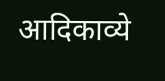आदिकाव्ये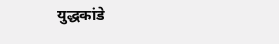युद्धकांडे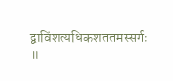द्वाविंशत्यधिकशततमस्सर्गः ॥